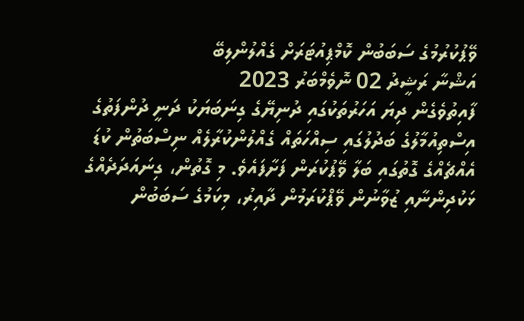ވޭޕުކުރުމުގެ ސަބަބުން ކޮމްޕިއުޓަރަށް ގެއްލުންލިބޭ
އަޝްނާ ރަޝީދު 02 ނޮވެމްބަރު 2023
ފާއިތުވެގެން ދިޔަ އަހަރުތަކުގައި ދުނިޔޭގެ ގިނަބަޔަކު ދަނީ ދުންފަތުގެ އިސްތިއުމާލުގެ ބަދުލުގައި ސިއްހަތައް ގެއްލުންކުރާލެއް ނިސްބަތުން ކުޑަ އެއްޗެއްގެ ގޮތުގައި ބަލާ ވޭޕުކުރަން ފަށާފައެވެ. މި ގޮތުން، ގިނައަދަދެއްގެ ޅަކުދިންނާއި ޒުވާނުން ވޭޕްކުރަމުން ދާއިރު، މިކަމުގެ ސަބަބުން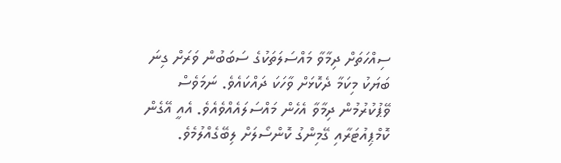ސިއްހަތަށް ދިމާވާ މައްސަލަތަކުގެ ސަބަބުން ވަރަށް ގިނަ ބަޔަކު މިކަމާ ދެކޮޅަށް ވާހަކަ ދައްކައެވެ. ނަމަވެސް ވޭޕުކުރުމުން ދިމާވާ އެހެން މައްސަލައެއްވެއެވެ. އެއީ އޭގެން ކޮމްޕިއުޓަރާއި ގޭމިންގު ކޮންސޯލަށް ލިބޭގެއްލުމެވެ.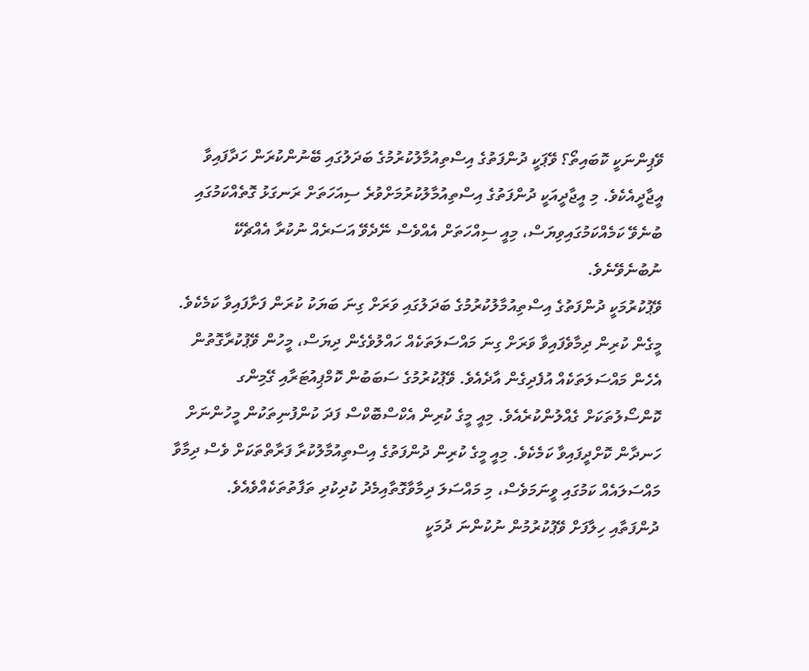ވޭޕިންނަކީ ކޮބައިތޯ؟ ވޭޕަކީ ދުންފަތުގެ އިސްތިއުމާލުކުރުމުގެ ބަދަލުގައި ބޭނުންކުރަން ހަދާފައިވާ އީޖާދީއެކެވެ. މި އީޖާދީއަކީ ދުންފަތުގެ އިސްތިއުމާލުކުރުމަށްވުރެ ސިއަހަތަށް ރަނގަޅު ގޮތެއްކަމުގައި ބުނެވޭ ކަމެއްކަމުގައިވިޔަސް، މިއީ ސިއްހަތަށް އެއްވެސް ނޭދެވޭ އަސަރެއް ނުކުރާ އެއްޗެކޭ ނުބުނެވޭނެވެ.
ވޭޕުކުރުމަކީ ދުންފަތުގެ އިސްތިއުމާލުކުރުމުގެ ބަދަލުގައި ވަރަށް ގިނަ ބަޔަކު ކުރަން ފަށާފައިވާ ކަމެކެވެ. މީގެން ކުރިން ދިމާވެފައިވާ ވަރަށް ގިނަ މައްސަލަތަކެއް ހައްލުވެގެން ދިޔަސް، މީހުން ވޭޕުކުރާގޮތުން އެހެން މައްސަލަތަކެއް އުފެދިގެން އާދެއެވެ. ވޭޕުކުރުމުގެ ސަބަބުން ކޮމްޕިއުޓަރާއި ގޭމިންގ ކޮންސޯލުތަކަށް ގެއްލުންކުރެއެވެ. މިއީ މީގެ ކުރިން އެކްސްބޮކްސް ފަދަ ކުންފުނިތަކުން މީހުންނަށް ހަނދާން ކޮށްދީފައިވާ ކަމެކެވެ. މިއީ މީގެ ކުރިން ދުންފަތުގެ އިސްތިއުމާލުކުރާ ފަރާތްތަކަށް ވެސް ދިމާވާ މައްސަލައެއް ކަމުގައި ވީނަމަވެސް، މި މައްސަލަ ދިމާވާގޮތާއިމެދު ކުދިކުދި ތަފާތުތަކެއްވެއެވެ.
ދުންފަތާއި ހިލާފަށް ވޭޕުކުރުމުން ނުކުންނަ ދުމަކީ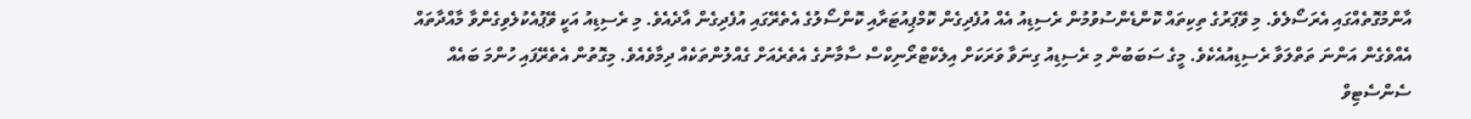އާންމުގޮތެއްގައި އެރަސޯލެވެ. މި ވޭޕަރުގެ ތިކިތައް ކޮންޑެންސުވުމުން ރެސިޑިއު އެއް އުފެދިގެން ކޮމްޕިއުޓަރާއި ކޮންސޯލުގެ އެތެރޭގައި އުފެދިގެން އާދެއެވެ. މި ރެސިޑިއު އަކީ ވޭޕުއެކުލެވިގެންވާ މާއްދާތައް އެއްވެގެން އަންނަ ތަތްލަވާ ރެސިޑިއުއެކެވެ. މީގެ ސަބަބުން މި ރެސިޑިއު ގިނަވާ ވަރަކަށް އިލެކްޓްރޯނިކްސް ސާމާނުގެ އެތެރެއަށް ގެއްލުންތަކެއް ދިމާވެއެވެ. މިގޮތުން އެތެރޭފައި ހުންމަ ބައެއް ސެންސެޓިވް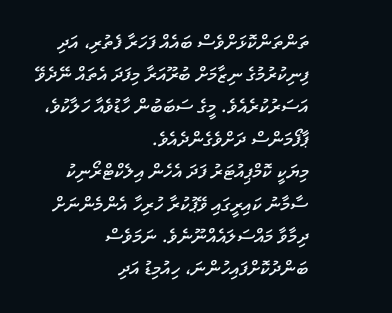ތަންތަންކޮޅަށްވެސް ބައެއް ފަހަރާ ފެތުރި، އަދި ފިނިކުރުމުގެ ނިޒާމަށް ބުރޫއަރާ މިފަދަ އެތައް ނޭދެވޭ އަސަރުކުރެއެވެ. މީގެ ސަބަބުން ހާޑުވެއާ ހަލާކުވެ، ޕާފޯމަންސް ދަށްވެގެންދެއެވެ.
މިޔަކީ ކޮމްޕިއުޓަރު ފަދަ އެހެން އިލެކްޓްރޯނިކު ސާމާނު ކައިރީގައި ވޭޕުކުރާ ހުރިހާ އެންމެންނަށް ދިމާވާ މައްސަލައެއްނޫނެވެ. ނަމަވެސް ބަންދުކޮށްފައިހުންނަ، ހިއުމިޑު އަދި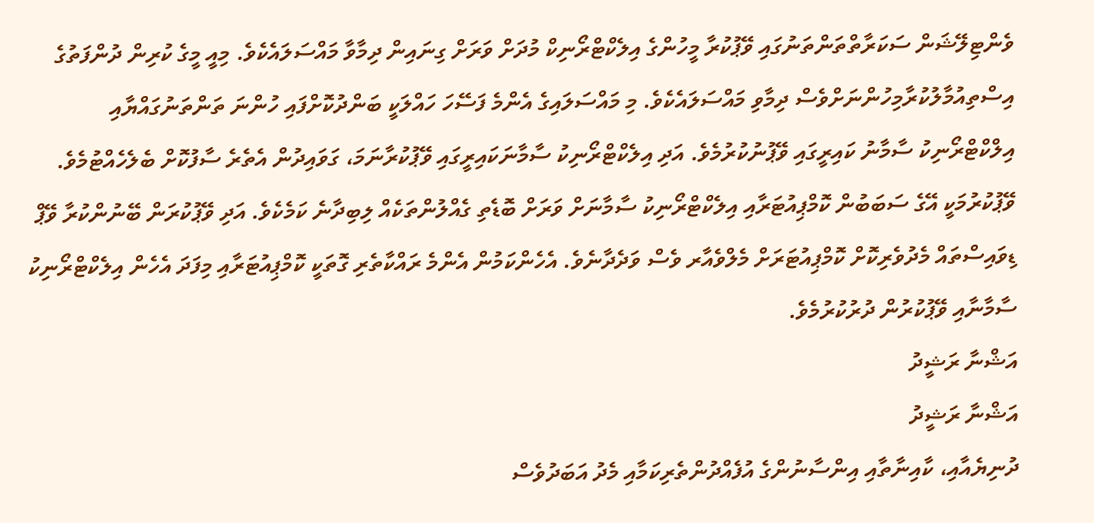ވެންޓިލޭޝަން ސަކަރާތްތަންތަނުގައި ވޭޕުކުރާ މީހުންގެ އިލެކްޓްރޯނިކް މުދަށް ވަރަށް ގިނައިން ދިމާވާ މައްސަލައެކެވެ. މިއީ މީގެ ކުރިން ދުންފަތުގެ އިސްތިއުމާލުކުރާމިހުންނަށްވެސް ދިމާވި މައްސަލައެކެވެ. މި މައްސަލައިގެ އެންމެ ފަސޭހަ ހައްލަކީ ބަންދުކޮށްފައި ހުންނަ ތަންތަނުގައްޔާއި އިލްކްޓްރޯނިކު ސާމާނު ކައިރީގައި ވޭޕުނުކުރުމެވެ. އަދި އިލެކްޓްރޯނިކު ސާމާނަކައިރީގައި ވޭޕުކުރާނަމަ، ގަވައިދުން އެތެރެ ސާފުކޮށް ބެލެހެއްޓުމެވެ.
ވޭޕުކުރުމަކީ އޭގެ ސަބަބުން ކޮމްޕިއުޓަރާއި އިލެކްޓްރޯނިކު ސާމާނަށް ވަރަށް ބޮޑެތި ގެއްލުންތަކެއް ލިބިދާނެ ކަމެކެވެ. އަދި ވޭޕުކުރަން ބޭނުންކުރާ ވޭޕް ޑިވައިސްތައް މެދުވެރިކޮށް ކޮމްޕިއުޓަރަށް މެލްވެއާރ ވެސް ވަދެދާނެވެ. އެހެންކަމުން އެންމެ ރައްކާތެރި ގޮތަކީ ކޮމްޕިއުޓަރާއި މިފަދަ އެހެން އިލެކްޓްރޯނިކު ސާމާނާއި ވޭޕުކުރުން ދުރުކުރުމެވެ.
އަޝްނާ ރަޝީދު
އަޝްނާ ރަޝީދު
ދުނިޔެއާއި، ކާއިނާތާއި އިންސާނުންގެ އުފެއްދުންތެރިކަމާއި މެދު އަބަދުވެސް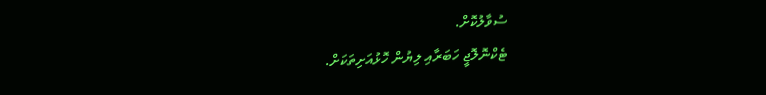ސުވާލުކޮށް.
ޓެކްނޮލޮޖީ ހަބަރާއި ލިޔުން ހޮޅުއަށިތަކަށް.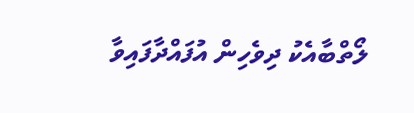ލޯތްބާއެކު ދިވެހިން އުފައްދާފައިވާ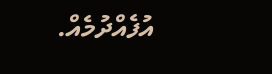އުފެއްދުމެއް.